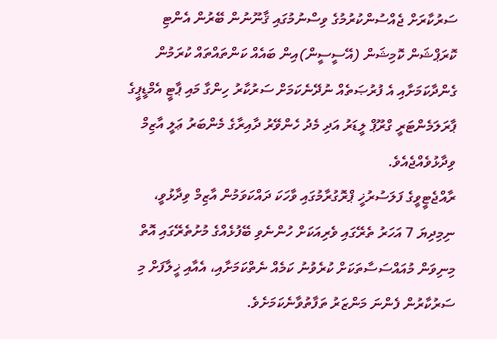ސަރުކާރަށް ޖެއްސުންކުރުމުގެ ވިސްނުމުގައި ޤާނޫނުން ބޭރުން އެންޓި ކޮރަޕްޝަން ކޮމިޝަން (އޭސީސީން)އިން ބައެއް ކަންތައްތައް ކުރަމުން ގެންދާކަމަށާއި އެ ފުރުޞަތެއް ނުދޭނެކަމަށް ސަރުކާރު ހިންގާ މައި ޕާޓީ އެމްޑީޕީގެ ޕާރަލަމެންޓަރީ ގްރޫޕް ލީޑަރު އަދި މެދު ހެންވޭރު ދާއިރާގެ މެންބަރު ޢަލީ އާޒިމް ވިދާޅުވެއްޖެއެވެ.
ރާއްޖެޓީވީގެ ފަލަސުރުޚީ ޕްރޮގުރާމުގައި ވާހަކަ ދައްކަވަމުން އާޒިމް ވިދާޅުވީ، ނިމިދިޔަ 7 އަހަރު ތެރޭގައި ވެރިއަކަށް ހުންނެވި ބޭފުޅެއްގެ މުށުތެރޭގައި އޮތް މިނިވަން މުއައްސަސާތަކަށް ކުރެވުނު ކަމެއް ނެތްކަމަށާއި، އެއާއި ޚީލާފަށް މި ސަރުކާރުން ފެންނަ މަންޒަރު ތަފާތުވާނެކަމަށެވެ.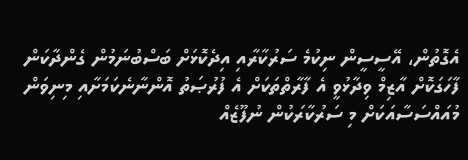އެގޮތުން، އޭސީސީން ނިކުމެ ސަރުކާރާއި އިދެކޮޅަށް ބަސްބުނަމުން ގެންދާކަން ފާހަގަކޮށް އާޒިމް ވިދާޅުވީ އެ ފާރާތްތަކަށް އެ ފުރުޞަތު އޮންނާނެކަމަށާއި މިނިވަން މުއައްސަސާއަކަށް މި ސަރުކާރަކުން ނުފޫޒެއް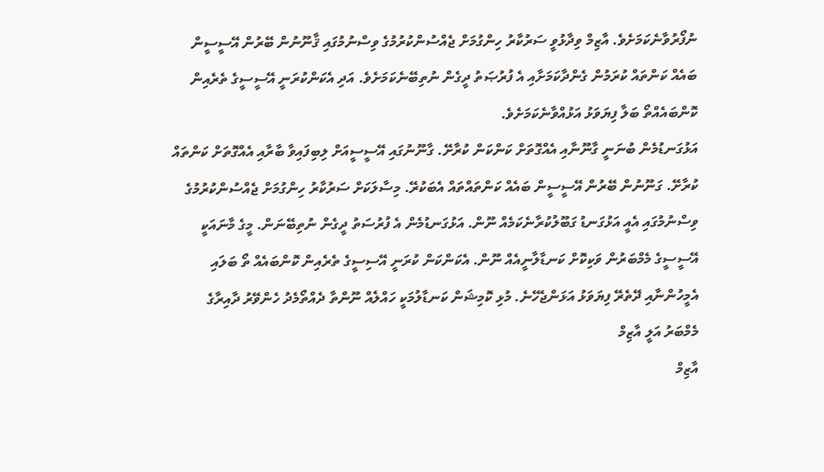ނުފޯރުވާނެކަމަށެވެ. އާޒިމް ވިދާޅުވީ ސަރުކާރު ހިންގުމަށް ޖެއްސުންކުރުމުގެ ވިސްނުމުގައި ޤާނޫނުން ބޭރުން އޭސީސީން ބައެއް ކަންތައް ކުރަމުން ގެންދާކަމަށާއި އެ ފުރުޞަތު ދީގެން ނުތިބޭނެކަމަށެވެ. އަދި އެކަންކުރަނީ އޭސީސީގެ ތެރެއިން ކޮންބައެއްތޯ ބަލާ ފިޔަވަޅު އަޅުއްވާނެކަމަށެވެ.
އަޅުގަނޑުމެން ބުނަނީ ގާނޫނާއި އެއްގޮތަށް ކަންކަން ކުރާށޭ. ގާނޫނުގައި އޭސީސީއަށް ލިބިފައިވާ ބާރާއި އެއްގޮތަށް ކަންތައް ކުރާށޭ. ގަނޫނުން ބޭރުން އޭސީސީން ބައެއް ކަންތައްތައް އެބަކުރޭ. މިސާލަކަށް ސަރުކާރު ހިންގުމަށް ޖެއްސުންކުރުމުގެ ވިސްނުމުގައި އެއީ އަޅުގަނޑު ގަބޫލުކުރާނެކަމެއް ނޫން. އަޅުގަނޑުމެން އެ ފުރުސަތު ދީގެން ނުތިބޭނަން. މީގެ މާނައަކީ އޭސީސީގެ މެމްބަރުން ވަކިކޮށް ކަނޑާލާނީއެއް ނޫން. އެކަންކަން ކުރަނީ އޭސިސީގެ ތެރެއިން ކޮންބައެއް ތޯ ބަލައި އެމީހުންނާއި ދޭތެރޭ ފިޔަވަޅު އަޅަންޖެހޭނެ. މުޅި ކޮމިޝަން ކަނޑާލުމަކީ ހައްލެއް ނޫންތާ ދެއްތޯމެދު ހެންވޭރު ދާއިރާގެ މެމްބަރު އަލީ އާޒިމް
އާޒިމް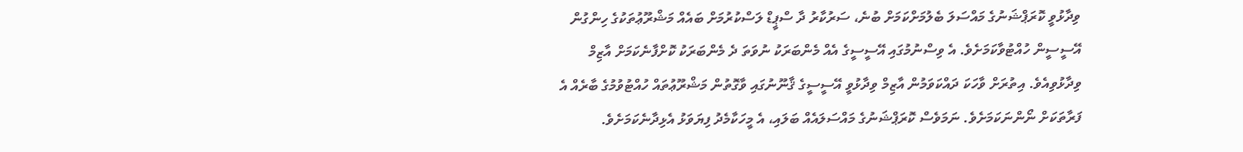ވިދާޅުވީ ކޮރަޕްޝަނުގެ މައްސަލަ ބެލުމަށްކަމަށް ބުނެ، ސަރުކާރު ދާ ސްޕީޑް ލަސްކުރުމަށް ބައެއް މަޝްރޫޢުތަކުގެ ހިންގުން އޭސީސީން ހުއްޓުވާކަމަށެވެ. އެ ވިސްނުމުގައި އޭސީސީގެ އެއް މެންބަރަކު ނުވަތަ ދެ މެންބަރަކު ކޮށްފާނެކަމަށް އާޒިމް ވިދާޅުވިއެވެ. އިތުރަށް ވާހަކަ ދައްކަވަމުން އާޒިމް ވިދާޅުވީ އޭސީސީގެ ޤާނޫނުގައި ވާގޮތުން މަޝްރޫޢުތައް ހުއްޓުވުމުގެ ބާރެއް އެ ފަރާތަކަށް ނޯންނަކަމަށެވެ. ނަމަވެސް ކޮރަޕްޝަނުގެ މައްސަލައެއް ބަލައި، އެ މީހަކާމެދު ފިޔަވަޅު އެޅިދާނެކަމަށެވެ.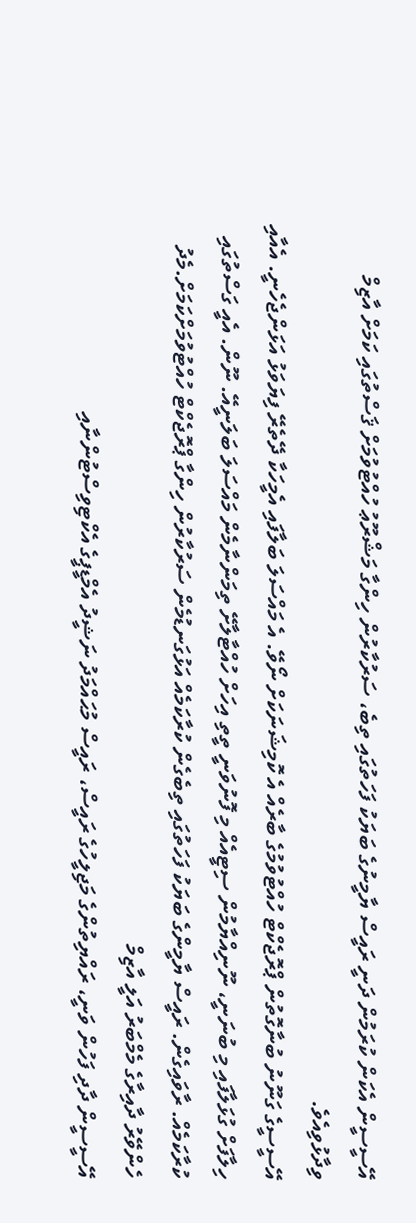އޭސީސީން އެކަން ކުރަމުން ދަނީ ރައީސް ޔާމީނުގެ ބަޔަކު ފަހަތުގައި ތިބެ، ސަރުކާރުން ހިންގާ މަޝްރޫޢު ހުއްޓުވުމަށް ޤަސްތުގައި ކަމަށް އާޒިމް ވިދާޅުވިއެވެ.
އޭސީސީގެ ގަނޫނު ބުނާގޮތުން ޕްރޮޖެކްޓް ހުއްޓުވުމުގެ ބާރެއް އެ ކޮމިޝަނަކަށް ނޯވޭ. އެ މައްސަލަ ބަލާފައި އެމީހަކާ ދޭތެރޭ ފިޔަވަޅު އަޅަންޖެހެނީ. އެއާއި ހިލާފަށް ގުޅަލާފައި މި ބުނަނީ، ނޫނިއްޔާމުން ސިޓީއެއް މި ފޮނުވަނީ ތީތި އިހަށް ހުއްޓާލާށޭ ތިމަންނާމެން މައްސަލަ ބަލަނީއޭ. ނޫން. އެއީ ގަސްތުގައި ކުރާކަމެއް. ރާވައިގެން. ރައީސް ޔާމީންގެ ބަޔަކު ފަހަތުގައި ތިބެގެން ކުރާކަމެއް އަޅުގަނޑުމެން ސަރުކާރުން ހިންގާ ޕްރޮޖެކްޓް ހުއްޓުވުމަށްކަމަށް.މެދު ހެންވޭރު ދާއިރާގެ މެމްބަރު އަލީ އާޒިމް
އޭސީސީން ދާދި ފަހުން ވަނީ، ރައްޔިތުންގެ މަޖިލީހުގެ ރައީސް، ރައީސް މުޙައްމަދު ނަޝީދު އެމްޑީޕީގެ އެކްޓިވިސްޓުންނާއި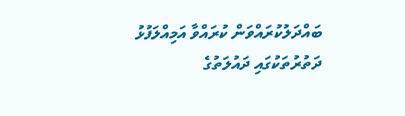ބައްދަލުކުރައްވަން ކުރައްވާ އަމިއްލަފުޅު ދަތުރުތަކުގައި ދައުލަތުގެ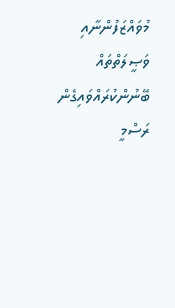މުވައްޒަފުންނާއި ވަޞީލަތްތައް ބޭނުންކުރައްވައިގެން ރަސްމީ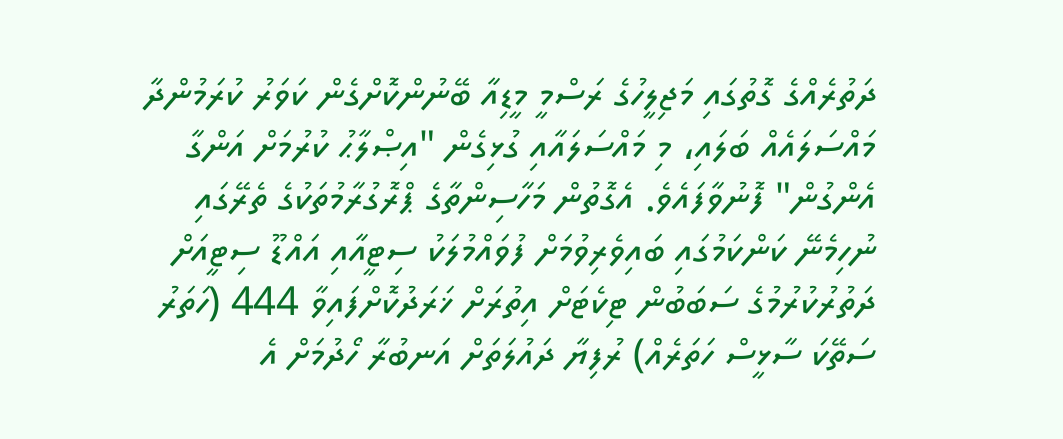ދަތުރެއްގެ ގޮތުގައި މަޖިލީހުގެ ރަސްމީ މީޑިއާ ބޭނުންކޮށްގެން ކަވަރު ކުރަމުންދާ މައްސަލައެއް ބަލައި، މި މައްސަލައާއި ގުޅިގެން "އިޞްލާޙު ކުރުމަށް އަންގާ އެންގުން" ފޮނުވާފައެވެ. އެގޮތުން މަހާސިންތާގެ ޕްރޮގުރާމުތަކުގެ ތެރޭގައި ނުހިމެނޭ ކަންކަމުގައި ބައިވެރިވުމަށް ފުވައްމުލަކު ސިޓީއާއި އައްޑޫ ސިޓީއަށް ދަތުރުކުރުމުގެ ސަބަބުން ޓިކެޓަށް އިތުރަށް ޚަރަދުކޮށްފައިވާ 444 (ހަތަރު ސަތޭކަ ސާޅީސް ހަތަރެއް) ރުފިޔާ ދައުލަތަށް އަނބުރާ ހޯދުމަށް އެ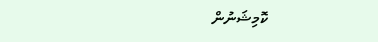ކޮމިޝަނުން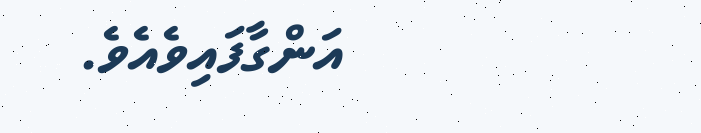އަންގާފައިވެއެވެ.